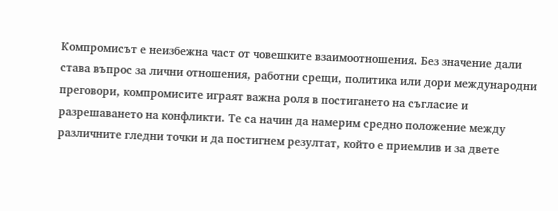Компромисът е неизбежна част от човешките взаимоотношения. Без значение дали става въпрос за лични отношения, работни срещи, политика или дори международни преговори, компромисите играят важна роля в постигането на съгласие и разрешаването на конфликти. Те са начин да намерим средно положение между различните гледни точки и да постигнем резултат, който е приемлив и за двете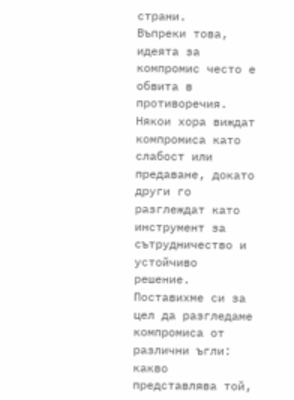страни.
Въпреки това, идеята за компромис често е обвита в противоречия. Някои хора виждат компромиса като слабост или предаване, докато други го разглеждат като инструмент за сътрудничество и устойчиво решение.
Поставихме си за цел да разгледаме компромиса от различни ъгли: какво представлява той,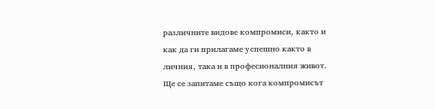различните видове компромиси, както и как да ги прилагаме успешно както в личния, така и в професионалния живот.
Ще се запитаме също кога компромисът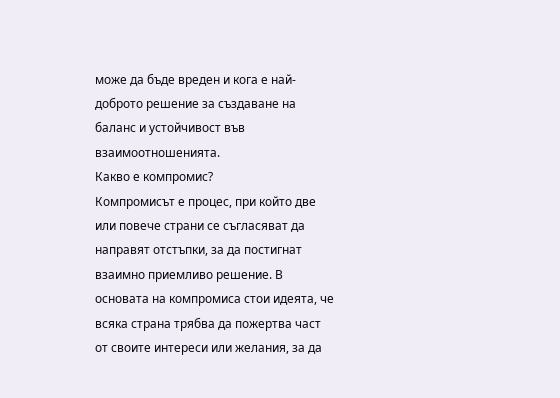може да бъде вреден и кога е най-доброто решение за създаване на баланс и устойчивост във взаимоотношенията.
Какво е компромис?
Компромисът е процес, при който две или повече страни се съгласяват да направят отстъпки, за да постигнат взаимно приемливо решение. В основата на компромиса стои идеята, че всяка страна трябва да пожертва част от своите интереси или желания, за да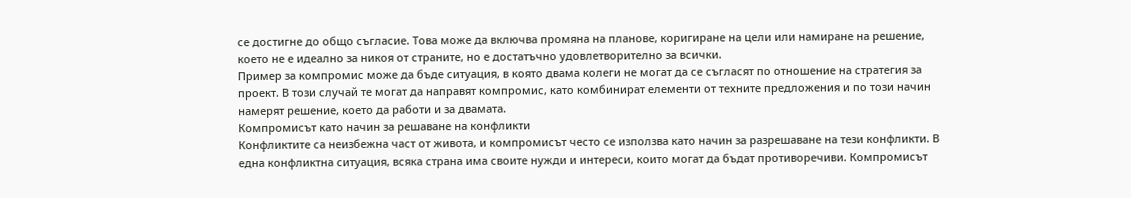се достигне до общо съгласие. Това може да включва промяна на планове, коригиране на цели или намиране на решение, което не е идеално за никоя от страните, но е достатъчно удовлетворително за всички.
Пример за компромис може да бъде ситуация, в която двама колеги не могат да се съгласят по отношение на стратегия за проект. В този случай те могат да направят компромис, като комбинират елементи от техните предложения и по този начин намерят решение, което да работи и за двамата.
Компромисът като начин за решаване на конфликти
Конфликтите са неизбежна част от живота, и компромисът често се използва като начин за разрешаване на тези конфликти. В една конфликтна ситуация, всяка страна има своите нужди и интереси, които могат да бъдат противоречиви. Компромисът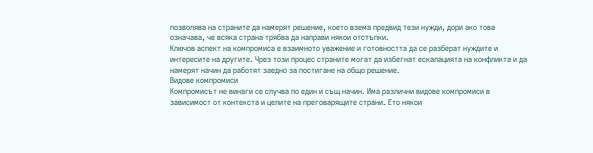позволява на страните да намерят решение, което взема предвид тези нужди, дори ако това означава, че всяка страна трябва да направи някои отстъпки.
Ключов аспект на компромиса е взаимното уважение и готовността да се разберат нуждите и интересите на другите. Чрез този процес страните могат да избегнат ескалацията на конфликта и да намерят начин да работят заедно за постигане на общо решение.
Видове компромиси
Компромисът не винаги се случва по един и същ начин. Има различни видове компромиси в зависимост от контекста и целите на преговарящите страни. Ето някои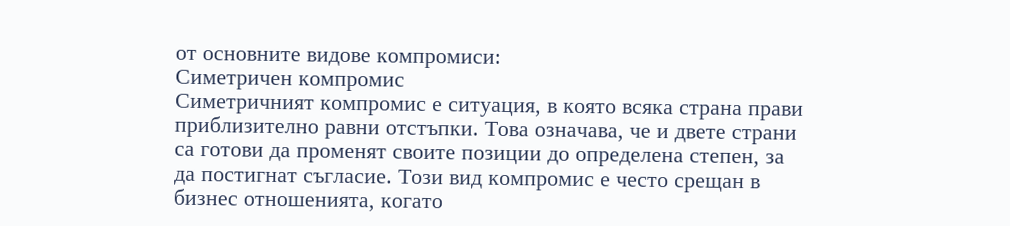от основните видове компромиси:
Симетричен компромис
Симетричният компромис е ситуация, в която всяка страна прави приблизително равни отстъпки. Това означава, че и двете страни са готови да променят своите позиции до определена степен, за да постигнат съгласие. Този вид компромис е често срещан в бизнес отношенията, когато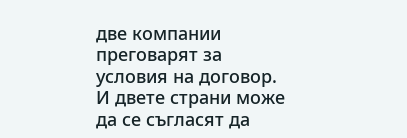две компании преговарят за условия на договор. И двете страни може да се съгласят да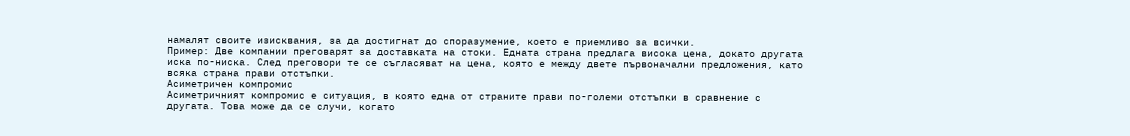намалят своите изисквания, за да достигнат до споразумение, което е приемливо за всички.
Пример: Две компании преговарят за доставката на стоки. Едната страна предлага висока цена, докато другата иска по-ниска. След преговори те се съгласяват на цена, която е между двете първоначални предложения, като всяка страна прави отстъпки.
Асиметричен компромис
Асиметричният компромис е ситуация, в която една от страните прави по-големи отстъпки в сравнение с другата. Това може да се случи, когато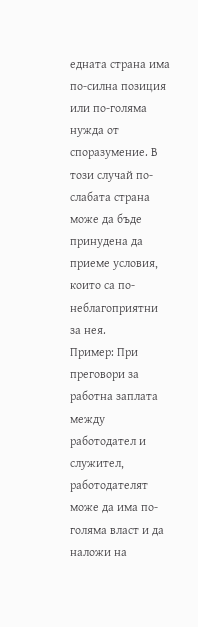едната страна има по-силна позиция или по-голяма нужда от споразумение. В този случай по-слабата страна може да бъде принудена да приеме условия, които са по-неблагоприятни за нея.
Пример: При преговори за работна заплата между работодател и служител, работодателят може да има по-голяма власт и да наложи на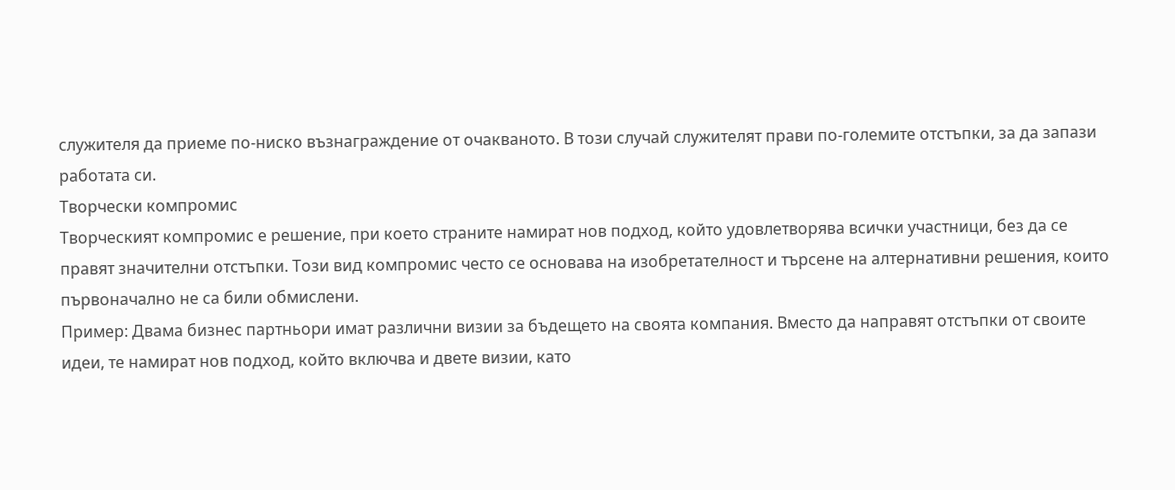служителя да приеме по-ниско възнаграждение от очакваното. В този случай служителят прави по-големите отстъпки, за да запази работата си.
Творчески компромис
Творческият компромис е решение, при което страните намират нов подход, който удовлетворява всички участници, без да се правят значителни отстъпки. Този вид компромис често се основава на изобретателност и търсене на алтернативни решения, които първоначално не са били обмислени.
Пример: Двама бизнес партньори имат различни визии за бъдещето на своята компания. Вместо да направят отстъпки от своите идеи, те намират нов подход, който включва и двете визии, като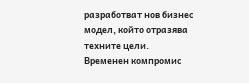разработват нов бизнес модел, който отразява техните цели.
Временен компромис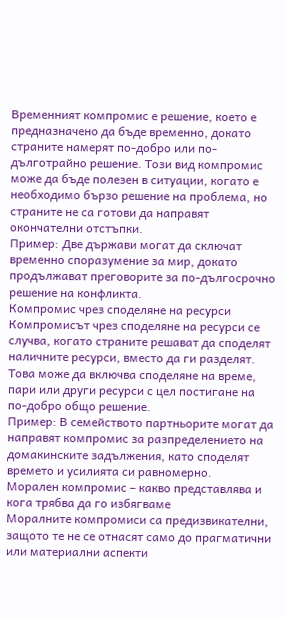Временният компромис е решение, което е предназначено да бъде временно, докато страните намерят по-добро или по-дълготрайно решение. Този вид компромис може да бъде полезен в ситуации, когато е необходимо бързо решение на проблема, но страните не са готови да направят окончателни отстъпки.
Пример: Две държави могат да сключат временно споразумение за мир, докато продължават преговорите за по-дългосрочно решение на конфликта.
Компромис чрез споделяне на ресурси
Компромисът чрез споделяне на ресурси се случва, когато страните решават да споделят наличните ресурси, вместо да ги разделят. Това може да включва споделяне на време, пари или други ресурси с цел постигане на по-добро общо решение.
Пример: В семейството партньорите могат да направят компромис за разпределението на домакинските задължения, като споделят времето и усилията си равномерно.
Морален компромис – какво представлява и кога трябва да го избягваме
Моралните компромиси са предизвикателни, защото те не се отнасят само до прагматични или материални аспекти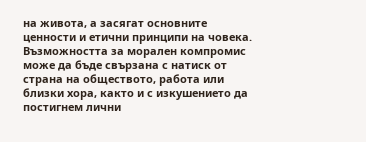на живота, а засягат основните ценности и етични принципи на човека. Възможността за морален компромис може да бъде свързана с натиск от страна на обществото, работа или близки хора, както и с изкушението да постигнем лични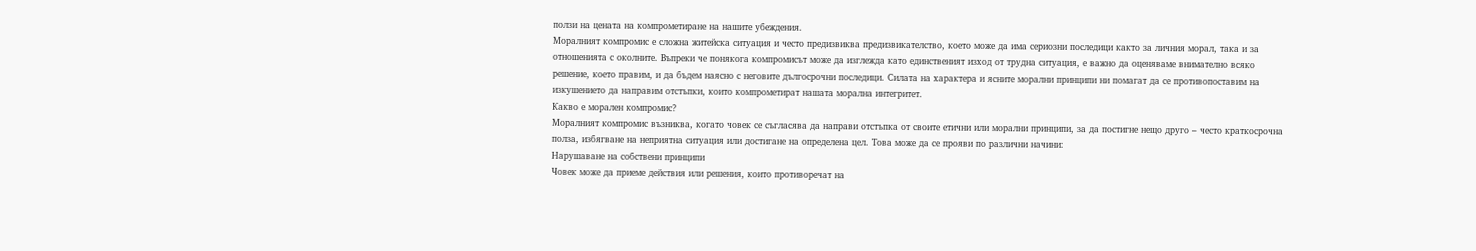ползи на цената на компрометиране на нашите убеждения.
Моралният компромис е сложна житейска ситуация и често предизвиква предизвикателство, което може да има сериозни последици както за личния морал, така и за отношенията с околните. Въпреки че понякога компромисът може да изглежда като единственият изход от трудна ситуация, е важно да оценяваме внимателно всяко решение, което правим, и да бъдем наясно с неговите дългосрочни последици. Силата на характера и ясните морални принципи ни помагат да се противопоставим на изкушението да направим отстъпки, които компрометират нашата морална интегритет.
Какво е морален компромис?
Моралният компромис възниква, когато човек се съгласява да направи отстъпка от своите етични или морални принципи, за да постигне нещо друго – често краткосрочна полза, избягване на неприятна ситуация или достигане на определена цел. Това може да се прояви по различни начини:
Нарушаване на собствени принципи
Човек може да приеме действия или решения, които противоречат на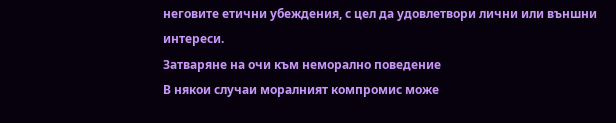неговите етични убеждения, с цел да удовлетвори лични или външни интереси.
Затваряне на очи към неморално поведение
В някои случаи моралният компромис може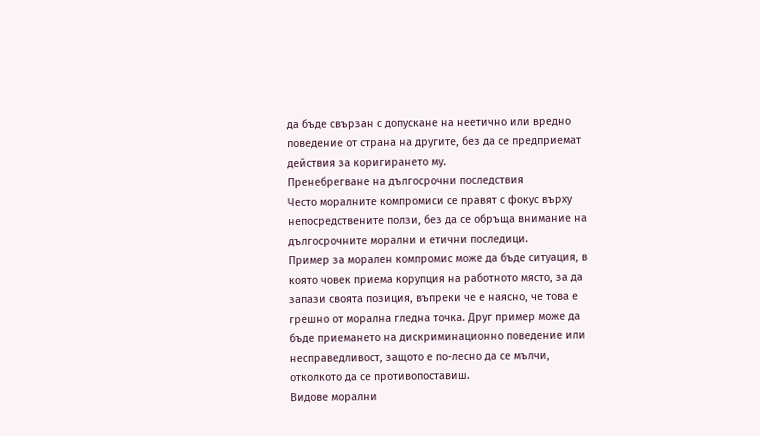да бъде свързан с допускане на неетично или вредно поведение от страна на другите, без да се предприемат действия за коригирането му.
Пренебрегване на дългосрочни последствия
Често моралните компромиси се правят с фокус върху непосредствените ползи, без да се обръща внимание на дългосрочните морални и етични последици.
Пример за морален компромис може да бъде ситуация, в която човек приема корупция на работното място, за да запази своята позиция, въпреки че е наясно, че това е грешно от морална гледна точка. Друг пример може да бъде приемането на дискриминационно поведение или несправедливост, защото е по-лесно да се мълчи, отколкото да се противопоставиш.
Видове морални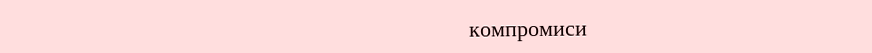компромиси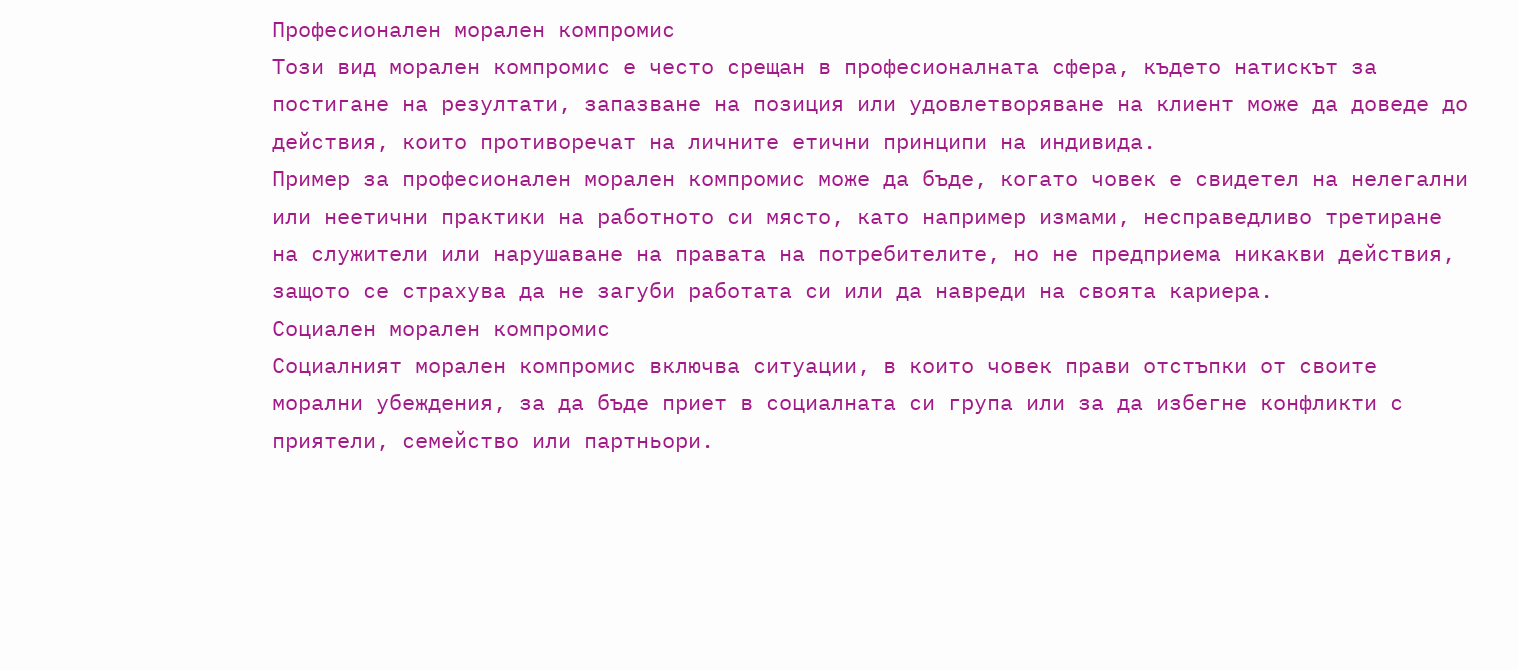Професионален морален компромис
Този вид морален компромис е често срещан в професионалната сфера, където натискът за постигане на резултати, запазване на позиция или удовлетворяване на клиент може да доведе до действия, които противоречат на личните етични принципи на индивида.
Пример за професионален морален компромис може да бъде, когато човек е свидетел на нелегални или неетични практики на работното си място, като например измами, несправедливо третиране на служители или нарушаване на правата на потребителите, но не предприема никакви действия, защото се страхува да не загуби работата си или да навреди на своята кариера.
Социален морален компромис
Социалният морален компромис включва ситуации, в които човек прави отстъпки от своите морални убеждения, за да бъде приет в социалната си група или за да избегне конфликти с приятели, семейство или партньори.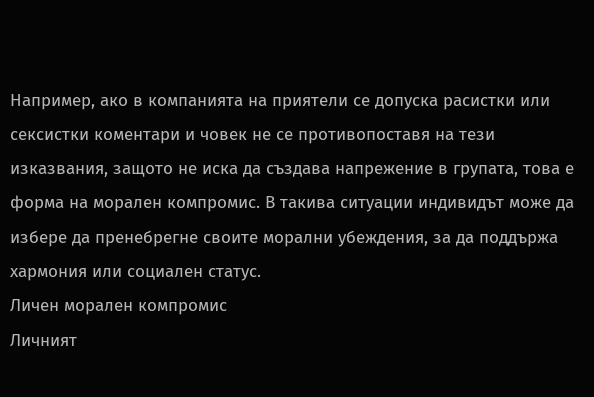Например, ако в компанията на приятели се допуска расистки или сексистки коментари и човек не се противопоставя на тези изказвания, защото не иска да създава напрежение в групата, това е форма на морален компромис. В такива ситуации индивидът може да избере да пренебрегне своите морални убеждения, за да поддържа хармония или социален статус.
Личен морален компромис
Личният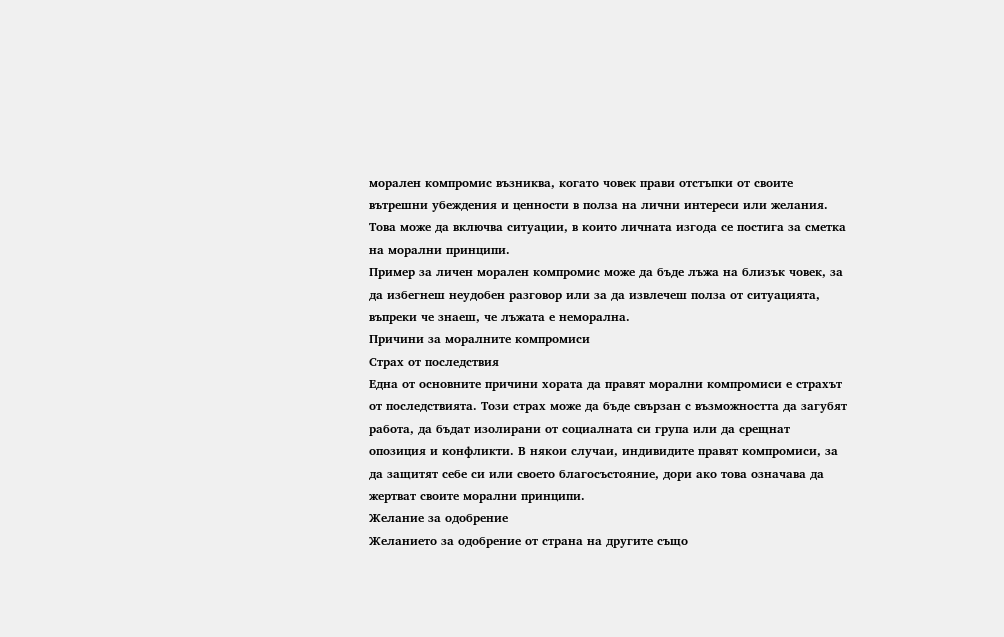морален компромис възниква, когато човек прави отстъпки от своите вътрешни убеждения и ценности в полза на лични интереси или желания. Това може да включва ситуации, в които личната изгода се постига за сметка на морални принципи.
Пример за личен морален компромис може да бъде лъжа на близък човек, за да избегнеш неудобен разговор или за да извлечеш полза от ситуацията, въпреки че знаеш, че лъжата е неморална.
Причини за моралните компромиси
Страх от последствия
Една от основните причини хората да правят морални компромиси е страхът от последствията. Този страх може да бъде свързан с възможността да загубят работа, да бъдат изолирани от социалната си група или да срещнат опозиция и конфликти. В някои случаи, индивидите правят компромиси, за да защитят себе си или своето благосъстояние, дори ако това означава да жертват своите морални принципи.
Желание за одобрение
Желанието за одобрение от страна на другите също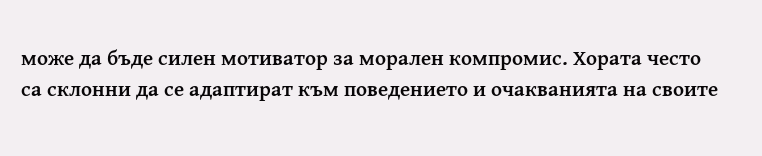може да бъде силен мотиватор за морален компромис. Хората често са склонни да се адаптират към поведението и очакванията на своите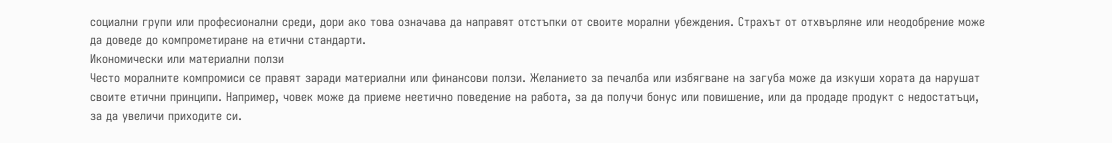социални групи или професионални среди, дори ако това означава да направят отстъпки от своите морални убеждения. Страхът от отхвърляне или неодобрение може да доведе до компрометиране на етични стандарти.
Икономически или материални ползи
Често моралните компромиси се правят заради материални или финансови ползи. Желанието за печалба или избягване на загуба може да изкуши хората да нарушат своите етични принципи. Например, човек може да приеме неетично поведение на работа, за да получи бонус или повишение, или да продаде продукт с недостатъци, за да увеличи приходите си.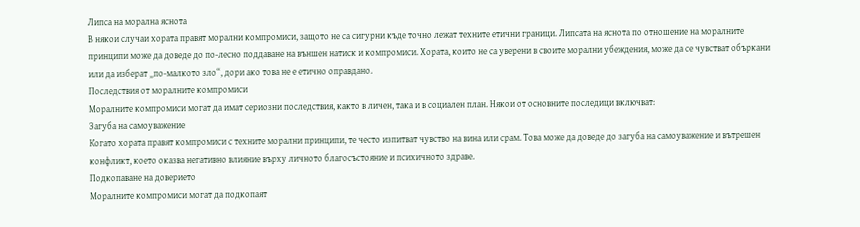Липса на морална яснота
В някои случаи хората правят морални компромиси, защото не са сигурни къде точно лежат техните етични граници. Липсата на яснота по отношение на моралните принципи може да доведе до по-лесно поддаване на външен натиск и компромиси. Хората, които не са уверени в своите морални убеждения, може да се чувстват объркани или да изберат „по-малкото зло“, дори ако това не е етично оправдано.
Последствия от моралните компромиси
Моралните компромиси могат да имат сериозни последствия, както в личен, така и в социален план. Някои от основните последици включват:
Загуба на самоуважение
Когато хората правят компромиси с техните морални принципи, те често изпитват чувство на вина или срам. Това може да доведе до загуба на самоуважение и вътрешен конфликт, което оказва негативно влияние върху личното благосъстояние и психичното здраве.
Подкопаване на доверието
Моралните компромиси могат да подкопаят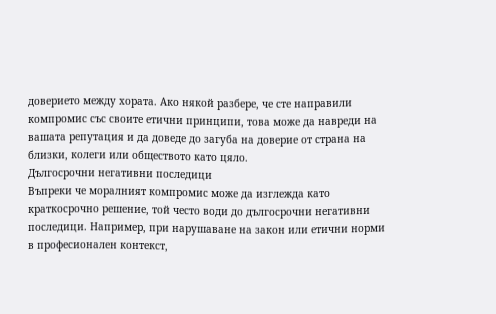доверието между хората. Ако някой разбере, че сте направили компромис със своите етични принципи, това може да навреди на вашата репутация и да доведе до загуба на доверие от страна на близки, колеги или обществото като цяло.
Дългосрочни негативни последици
Въпреки че моралният компромис може да изглежда като краткосрочно решение, той често води до дългосрочни негативни последици. Например, при нарушаване на закон или етични норми в професионален контекст,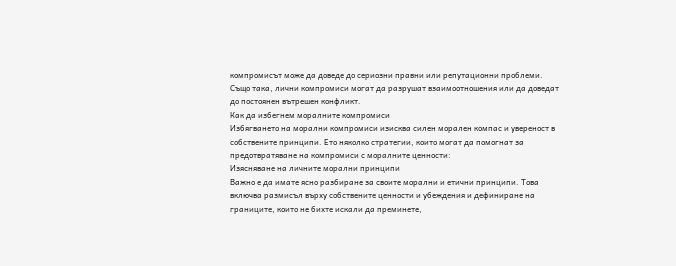компромисът може да доведе до сериозни правни или репутационни проблеми. Също така, лични компромиси могат да разрушат взаимоотношения или да доведат до постоянен вътрешен конфликт.
Как да избегнем моралните компромиси
Избягването на морални компромиси изисква силен морален компас и увереност в собствените принципи. Ето няколко стратегии, които могат да помогнат за предотвратяване на компромиси с моралните ценности:
Изясняване на личните морални принципи
Важно е да имате ясно разбиране за своите морални и етични принципи. Това включва размисъл върху собствените ценности и убеждения и дефиниране на границите, които не бихте искали да преминете,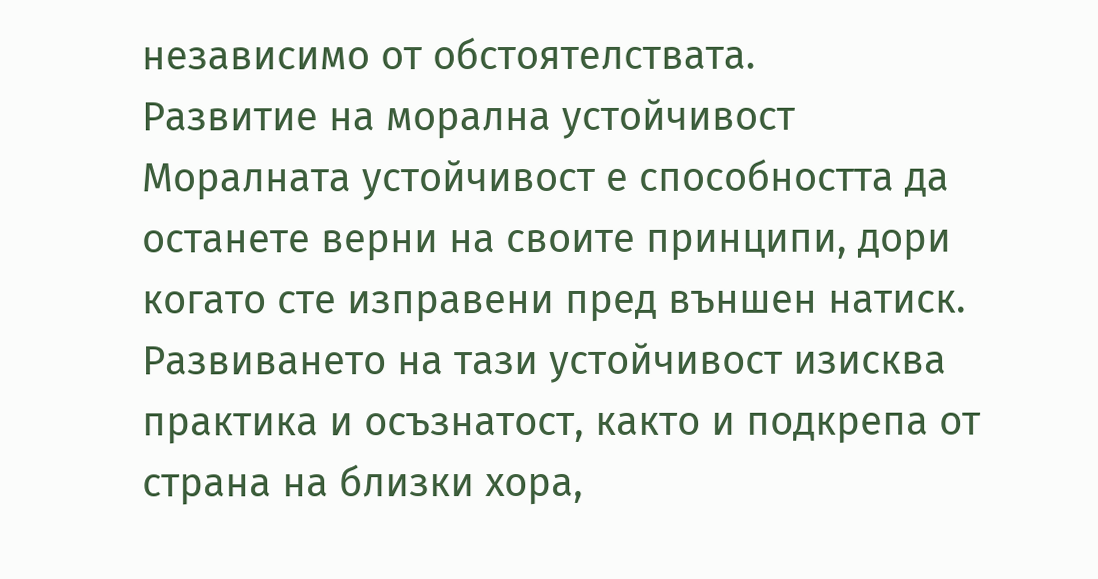независимо от обстоятелствата.
Развитие на морална устойчивост
Моралната устойчивост е способността да останете верни на своите принципи, дори когато сте изправени пред външен натиск. Развиването на тази устойчивост изисква практика и осъзнатост, както и подкрепа от страна на близки хора,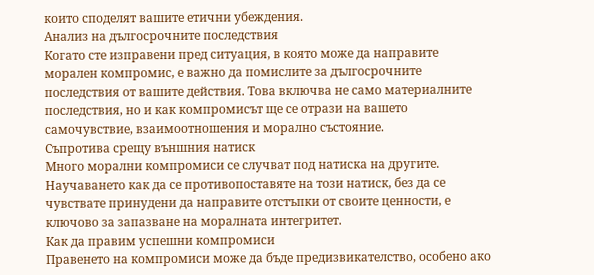които споделят вашите етични убеждения.
Анализ на дългосрочните последствия
Когато сте изправени пред ситуация, в която може да направите морален компромис, е важно да помислите за дългосрочните последствия от вашите действия. Това включва не само материалните последствия, но и как компромисът ще се отрази на вашето самочувствие, взаимоотношения и морално състояние.
Съпротива срещу външния натиск
Много морални компромиси се случват под натиска на другите. Научаването как да се противопоставяте на този натиск, без да се чувствате принудени да направите отстъпки от своите ценности, е ключово за запазване на моралната интегритет.
Как да правим успешни компромиси
Правенето на компромиси може да бъде предизвикателство, особено ако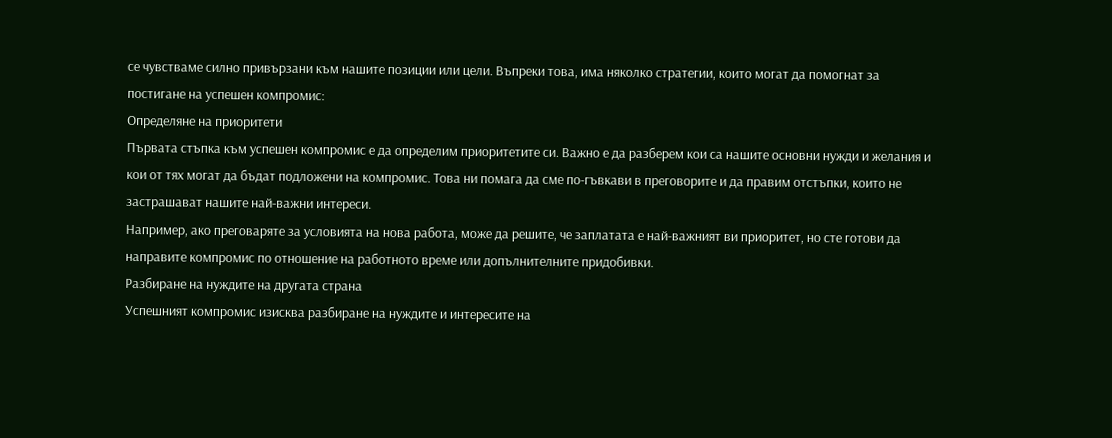се чувстваме силно привързани към нашите позиции или цели. Въпреки това, има няколко стратегии, които могат да помогнат за постигане на успешен компромис:
Определяне на приоритети
Първата стъпка към успешен компромис е да определим приоритетите си. Важно е да разберем кои са нашите основни нужди и желания и кои от тях могат да бъдат подложени на компромис. Това ни помага да сме по-гъвкави в преговорите и да правим отстъпки, които не застрашават нашите най-важни интереси.
Например, ако преговаряте за условията на нова работа, може да решите, че заплатата е най-важният ви приоритет, но сте готови да направите компромис по отношение на работното време или допълнителните придобивки.
Разбиране на нуждите на другата страна
Успешният компромис изисква разбиране на нуждите и интересите на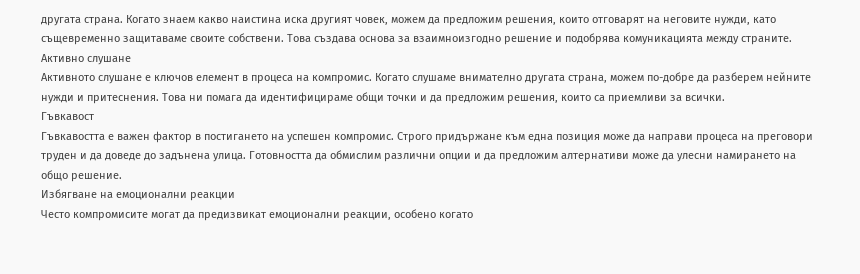другата страна. Когато знаем какво наистина иска другият човек, можем да предложим решения, които отговарят на неговите нужди, като същевременно защитаваме своите собствени. Това създава основа за взаимноизгодно решение и подобрява комуникацията между страните.
Активно слушане
Активното слушане е ключов елемент в процеса на компромис. Когато слушаме внимателно другата страна, можем по-добре да разберем нейните нужди и притеснения. Това ни помага да идентифицираме общи точки и да предложим решения, които са приемливи за всички.
Гъвкавост
Гъвкавостта е важен фактор в постигането на успешен компромис. Строго придържане към една позиция може да направи процеса на преговори труден и да доведе до задънена улица. Готовността да обмислим различни опции и да предложим алтернативи може да улесни намирането на общо решение.
Избягване на емоционални реакции
Често компромисите могат да предизвикат емоционални реакции, особено когато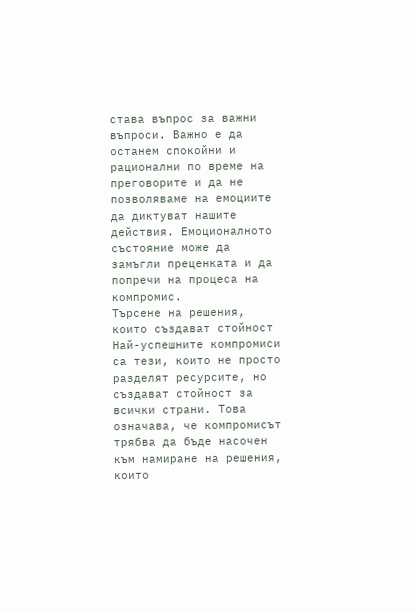става въпрос за важни въпроси. Важно е да останем спокойни и рационални по време на преговорите и да не позволяваме на емоциите да диктуват нашите действия. Емоционалното състояние може да замъгли преценката и да попречи на процеса на компромис.
Търсене на решения, които създават стойност
Най-успешните компромиси са тези, които не просто разделят ресурсите, но създават стойност за всички страни. Това означава, че компромисът трябва да бъде насочен към намиране на решения, които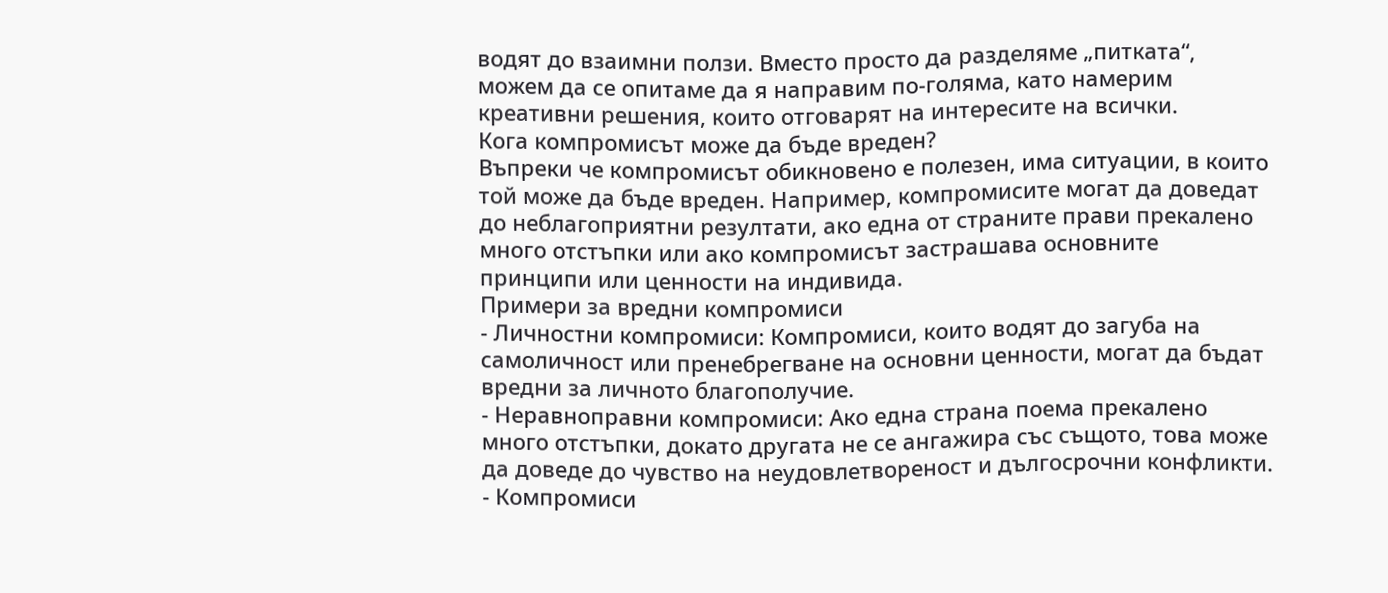водят до взаимни ползи. Вместо просто да разделяме „питката“, можем да се опитаме да я направим по-голяма, като намерим креативни решения, които отговарят на интересите на всички.
Кога компромисът може да бъде вреден?
Въпреки че компромисът обикновено е полезен, има ситуации, в които той може да бъде вреден. Например, компромисите могат да доведат до неблагоприятни резултати, ако една от страните прави прекалено много отстъпки или ако компромисът застрашава основните принципи или ценности на индивида.
Примери за вредни компромиси
- Личностни компромиси: Компромиси, които водят до загуба на самоличност или пренебрегване на основни ценности, могат да бъдат вредни за личното благополучие.
- Неравноправни компромиси: Ако една страна поема прекалено много отстъпки, докато другата не се ангажира със същото, това може да доведе до чувство на неудовлетвореност и дългосрочни конфликти.
- Компромиси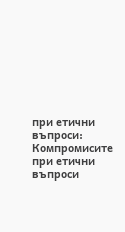при етични въпроси: Компромисите при етични въпроси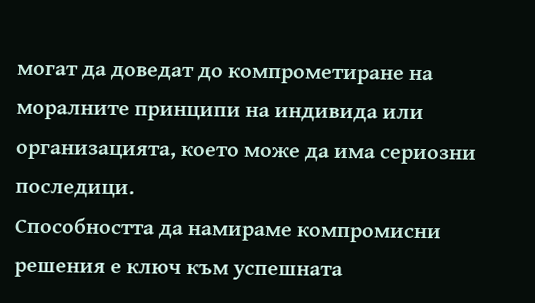могат да доведат до компрометиране на моралните принципи на индивида или организацията, което може да има сериозни последици.
Способността да намираме компромисни решения е ключ към успешната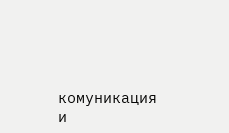комуникация и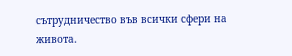сътрудничество във всички сфери на живота.